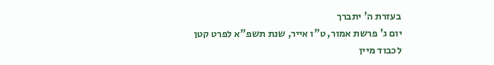בעזרת ה' יתברך
יום ג' פרשת אמור, ט"ו אייר, שנת תשפ"א לפרט קטן
לכבוד מיין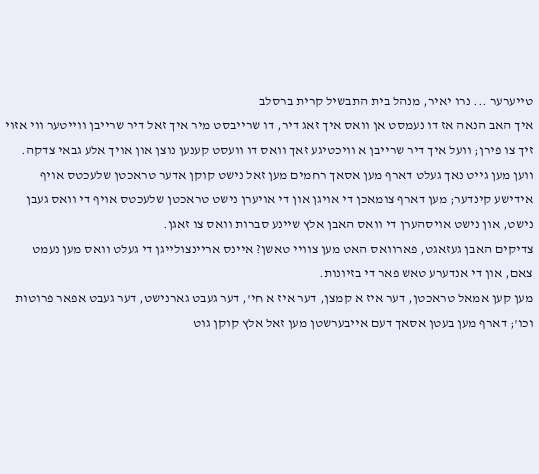טייערער ... נרו יאיר, מנהל בית התבשיל קרית ברסלב
איך האב הנאה אז דו נעמסט אן וואס איך זאג דיר, דו שרייבסט מיר איך זאל דיר שרייבן ווייטער ווי אזוי זיך צו פירן; וועל איך דיר שרייבן א וויכטיגע זאך וואס דו וועסט קענען נוצן און אויך אלע גבאי צדקה.
ווען מען גייט נאך געלט דארף מען אסאך רחמים מען זאל נישט קוקן אדער טראכטן שלעכטס אויף אידישע קינדער; מען דארף צומאכן די אויגן און די אויערן נישט טראכטן שלעכטס אויף די וואס געבן נישט, און נישט אויסהערן די וואס האבן אלץ שיינע סברות וואס צו זאגן.
צדיקים האבן געזאגט, פארוואס האט מען צוויי טאשן? איינס אריינצולייגן די געלט וואס מען נעמט צאם, און די אנדערע טאש פאר די בזיונות.
מען קען אמאל טראכטן, דער איז א קמצן, דער איז א חי', דער געבט גארנישט, דער געבט אפאר פרוטות וכו'; דארף מען בעטן אסאך דעם אייבערשטן מען זאל אלץ קוקן גוט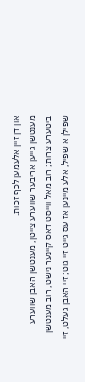און דן זיין אלעמען לכף זכות.
מענטשן גייען אריבער שווערע צייטן, מענטשן האבן שווערע ביטערע צרות; רוב מאל ווייסט דאס קיינער נישט, רוב מענטשן שפילן א שפיל, אלע מיינען אז עס גייט זיי גוט; זיי האבן געלט, זיי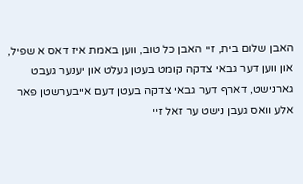האבן שלום בית, זיי האבן כל טוב, ווען באמת איז דאס א שפיל, און ווען דער גבאי צדקה קומט בעטן געלט און יענער געבט גארנישט, דארף דער גבאי צדקה בעטן דעם אייבערשטן פאר אלע וואס געבן נישט ער זאל זיי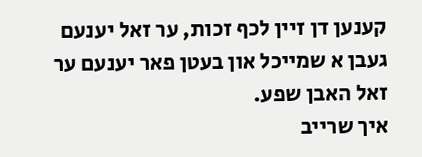קענען דן זיין לכף זכות, ער זאל יענעם געבן א שמייכל און בעטן פאר יענעם ער זאל האבן שפע.
איך שרייב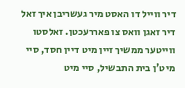דיר ווייל דו האסט מיר געשריבן איך זאל דיר זאגן וואס צו פאררעכטן. זאלסטו ווייטער ממשיך זיין מיט דיין חסד, סיי מיט'ן בית התבשיל, סיי מיט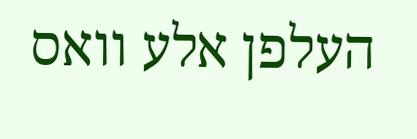העלפן אלע וואס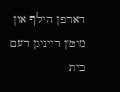דארפן הילף און מיט'ן רייניגן דעם בית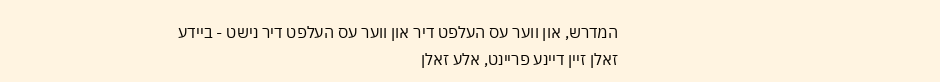המדרש, און ווער עס העלפט דיר און ווער עס העלפט דיר נישט - ביידע זאלן זיין דיינע פריינט, אלע זאלן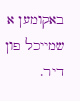באקומען א שמייכל פון דיר.